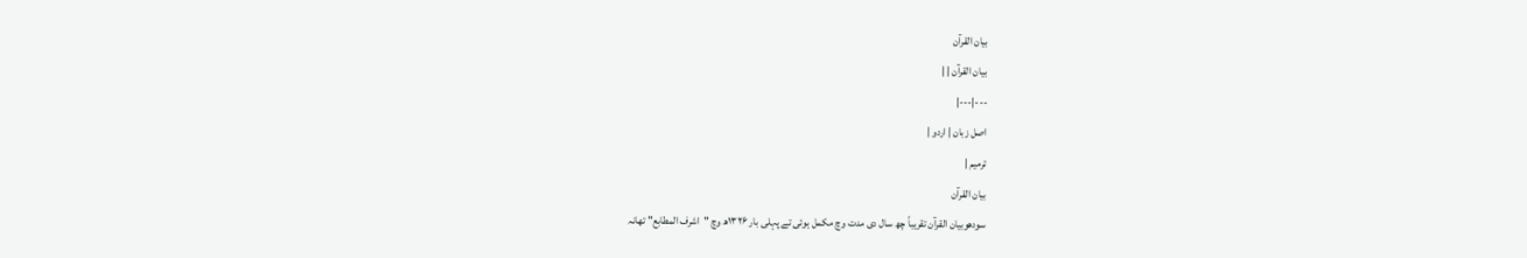بیان القرآن
بیان القرآن | |
---|---|
اصل زبان | اردو |
ترمیم |
بیان القرآن
سودھوبیان القرآن تقریباً چھ سال دی مدت وچ مکمل ہوئی تے پہلی بار ۱۳۲۶ھ وچ "اشرف المطابع" تھانہ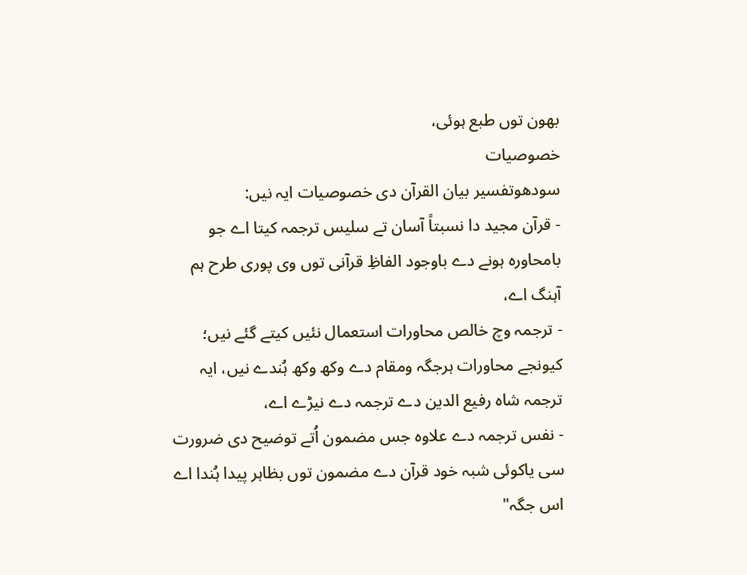بھون توں طبع ہوئی،
خصوصیات
سودھوتفسیر بیان القرآن دی خصوصیات ایہ نيں:
- قرآن مجید دا نسبتاً آسان تے سلیس ترجمہ کيتا اے جو بامحاورہ ہونے دے باوجود الفاظِ قرآنی توں وی پوری طرح ہم آہنگ اے،
- ترجمہ وچ خالص محاورات استعمال نئيں کيتے گئے نيں؛ کیونجے محاورات ہرجگہ ومقام دے وکھ وکھ ہُندے نيں، ایہ ترجمہ شاہ رفیع الدین دے ترجمہ دے نیڑے اے،
- نفس ترجمہ دے علاوہ جس مضمون اُتے توضیح دی ضرورت سی یاکوئی شبہ خود قرآن دے مضمون توں بظاہر پیدا ہُندا اے اس جگہ"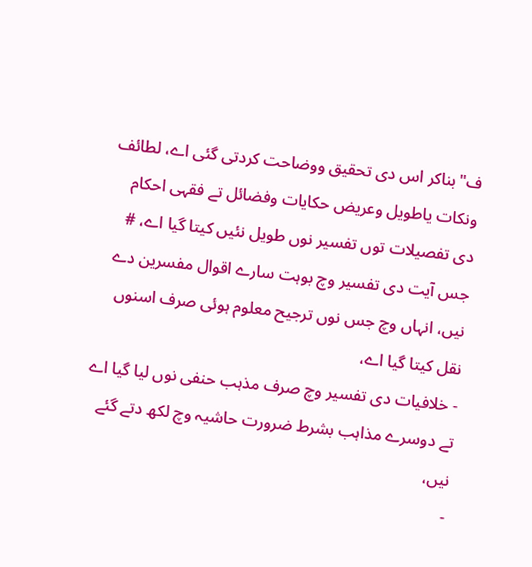ف"بناکر اس دی تحقیق ووضاحت کردتی گئی اے، لطائف ونکات یاطویل وعریض حکایات وفضائل تے فقہی احکام دی تفصیلات توں تفسیر نوں طویل نئيں کيتا گیا اے، # جس آیت دی تفسیر وچ بوہت سارے اقوال مفسرین دے نيں، انہاں وچ جس نوں ترجیح معلوم ہوئی صرف اسنوں نقل کيتا گیا اے،
- خلافیات دی تفسیر وچ صرف مذہب حنفی نوں لیا گیا اے تے دوسرے مذاہب بشرط ضرورت حاشیہ وچ لکھ دتے گئے نيں،
-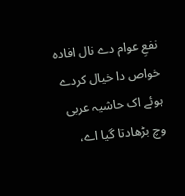نفعِ عوام دے نال افادہ خواص دا خیال کردے ہوئے اک حاشیہ عربی وچ بڑھادتا گیا اے،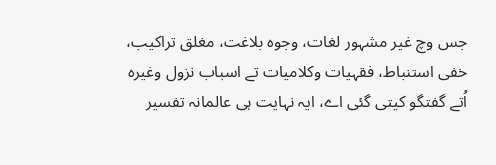جس وچ غیر مشہور لغات، وجوہ بلاغت، مغلق تراکیب، خفی استنباط، فقہیات وکلامیات تے اسباب نزول وغیرہ اُتے گفتگو کيتی گئی اے، ایہ نہایت ہی عالمانہ تفسیر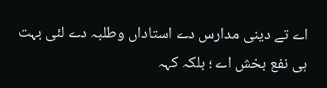اے تے دینی مدارس دے استاداں وطلبہ دے لئی بہت ہی نفع بخش اے ؛ بلکہ کہہ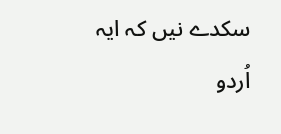سکدے نيں کہ ایہ اُردو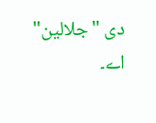دی "جلالین" اے۔